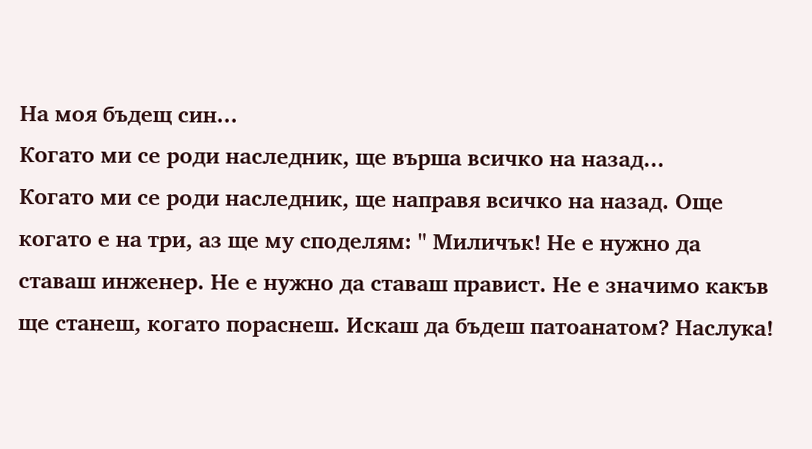На моя бъдещ син...
Когато ми се роди наследник, ще върша всичко на назад...
Когато ми се роди наследник, ще направя всичко на назад. Още когато е на три, аз ще му споделям: " Миличък! Не е нужно да ставаш инженер. Не е нужно да ставаш правист. Не е значимо какъв ще станеш, когато пораснеш. Искаш да бъдеш патоанатом? Наслука!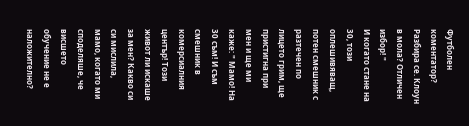Футболен коментатор? Разбира се. Клоун в мола? Отличен избор! "
И когато стане на 30, този оплешивяващ, потен смешник с разтечен по лицето грим, ще пристигна при мен и ще ми каже: " Мамо! На 30 съм! И съм смешник в комерсиалния център! Този живот ли искаше за мен? Какво си си мислила, мамо, когато ми споделяше, че висшето обучение не е наложително?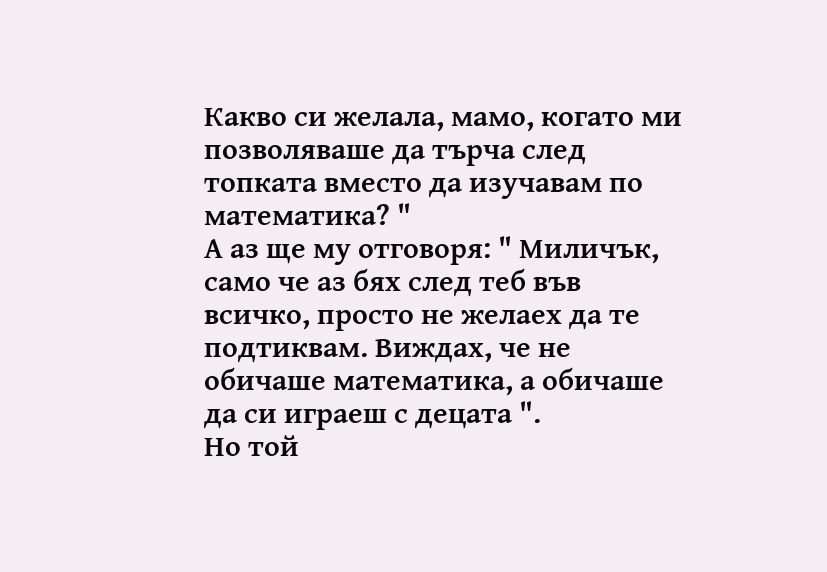Какво си желала, мамо, когато ми позволяваше да търча след топката вместо да изучавам по математика? "
А аз ще му отговоря: " Миличък, само че аз бях след теб във всичко, просто не желаех да те подтиквам. Виждах, че не обичаше математика, а обичаше да си играеш с децата ".
Но той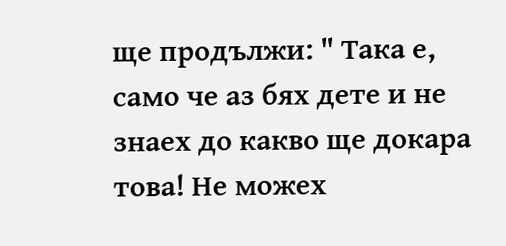ще продължи: " Така е, само че аз бях дете и не знаех до какво ще докара това! Не можех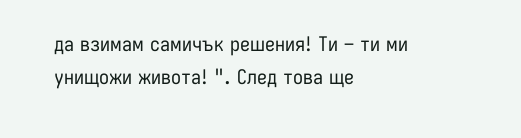да взимам самичък решения! Ти – ти ми унищожи живота! ". След това ще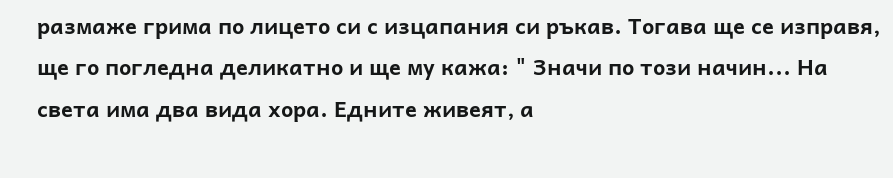размаже грима по лицето си с изцапания си ръкав. Тогава ще се изправя, ще го погледна деликатно и ще му кажа: " Значи по този начин... На света има два вида хора. Едните живеят, а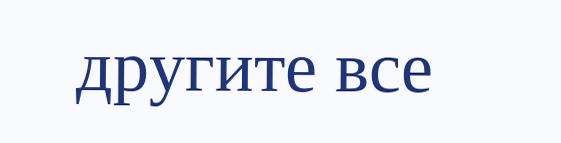другите все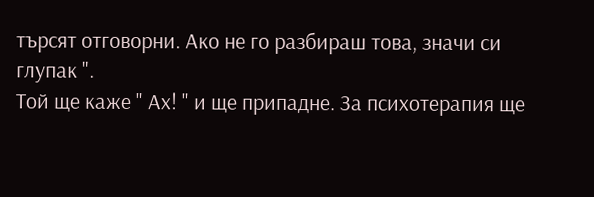търсят отговорни. Ако не го разбираш това, значи си глупак ".
Той ще каже " Ах! " и ще припадне. За психотерапия ще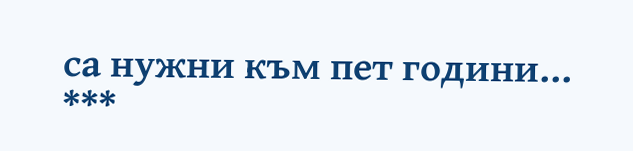са нужни към пет години...
***